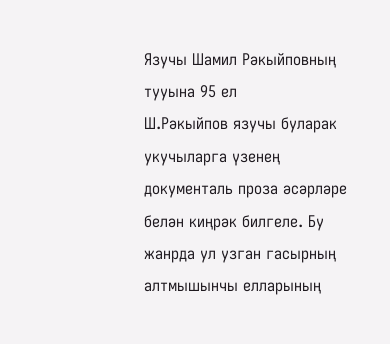Язучы Шамил Рәкыйповның тууына 95 ел
Ш.Рәкыйпов язучы буларак укучыларга үзенең документаль проза әсәрләре белән киңрәк билгеле. Бу жанрда ул узган гасырның алтмышынчы елларының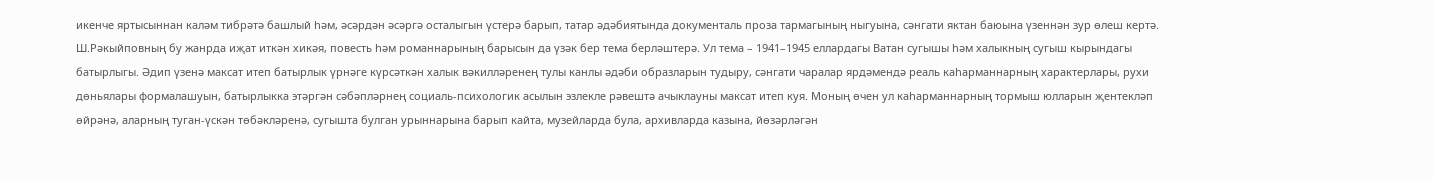икенче яртысыннан каләм тибрәтә башлый һәм, әсәрдән әсәргә осталыгын үстерә барып, татар әдәбиятында документаль проза тармагының ныгуына, сәнгати яктан баюына үзеннән зур өлеш кертә.
Ш.Рәкыйповның бу жанрда иҗат иткән хикәя, повесть һәм романнарының барысын да үзәк бер тема берләштерә. Ул тема – 1941–1945 еллардагы Ватан сугышы һәм халыкның сугыш кырындагы батырлыгы. Әдип үзенә максат итеп батырлык үрнәге күрсәткән халык вәкилләренең тулы канлы әдәби образларын тудыру, сәнгати чаралар ярдәмендә реаль каһарманнарның характерлары, рухи дөньялары формалашуын, батырлыкка этәргән сәбәпләрнең социаль-психологик асылын эзлекле рәвештә ачыклауны максат итеп куя. Моның өчен ул каһарманнарның тормыш юлларын җентекләп өйрәнә, аларның туган-үскән төбәкләренә, сугышта булган урыннарына барып кайта, музейларда була, архивларда казына, йөзәрләгән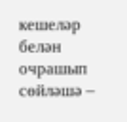кешеләр белән очрашып сөйләшә –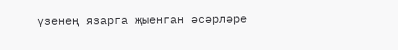үзенең язарга җыенган әсәрләре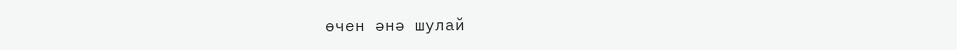өчен әнә шулай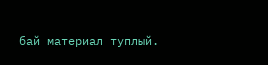бай материал туплый.